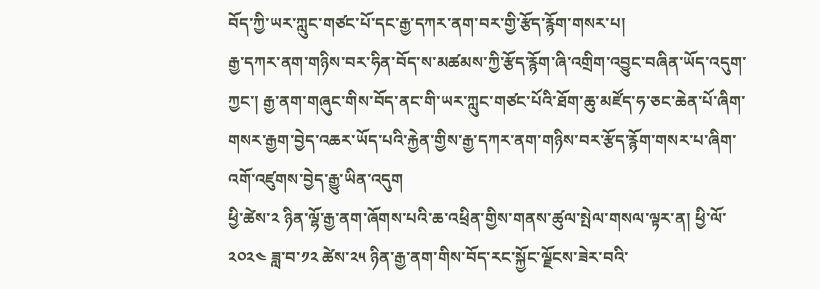བོད་ཀྱི་ཡར་ཀླུང་གཙང་པོ་དང་རྒྱ་དཀར་ནག་བར་གྱི་རྩོད་རྙོག་གསར་པ།
རྒྱ་དཀར་ནག་གཉིས་བར་ཧིན་བོད་ས་མཚམས་ཀྱི་རྩོད་རྙོག་ཞི་འགྲིག་འབྱུང་བཞིན་ཡོད་འདུག་ཀྱང་། རྒྱ་ནག་གཞུང་གིས་བོད་ནང་གི་ཡར་ཀླུང་གཙང་པོའི་ཐོག་ཆུ་མཛོད་ཧ་ཅང་ཆེན་པོ་ཞིག་གསར་རྒྱག་བྱེད་འཆར་ཡོད་པའི་རྐྱེན་གྱིས་རྒྱ་དཀར་ནག་གཉིས་བར་རྩོད་རྙོག་གསར་པ་ཞིག་འགོ་འཛུགས་བྱེད་རྒྱུ་ཡིན་འདུག
ཕྱི་ཚེས་༢ ཉིན་ལྷོ་རྒྱ་ནག་ཞོགས་པའི་ཆ་འཕྲིན་གྱིས་གནས་ཚུལ་སྤེལ་གསལ་ལྟར་ན། ཕྱི་ལོ་༢༠༢༤ ཟླ་བ་༡༢ ཚེས་༢༥ ཉིན་རྒྱ་ནག་གིས་བོད་རང་སྐྱོང་ལྗོངས་ཟེར་བའི་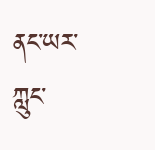ནང་ཡར་ཀླུང་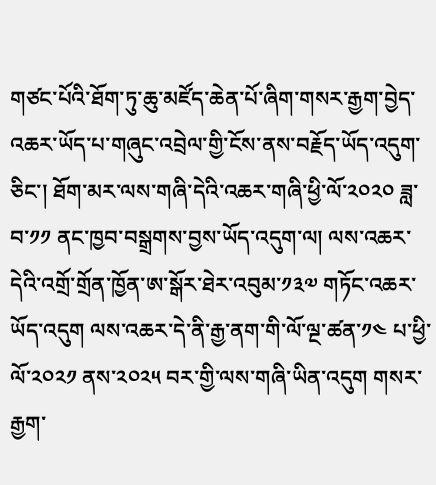གཙང་པོའི་ཐོག་ཏུ་ཆུ་མཛོད་ཆེན་པོ་ཞིག་གསར་རྒྱག་བྱེད་འཆར་ཡོད་པ་གཞུང་འབྲེལ་གྱི་ངོས་ནས་བརྗོད་ཡོད་འདུག་ཅིང་། ཐོག་མར་ལས་གཞི་དེའི་འཆར་གཞི་ཕྱི་ལོ་༢༠༢༠ ཟླ་བ་༡༡ ནང་ཁྱབ་བསྒྲགས་བྱས་ཡོད་འདུག་ལ། ལས་འཆར་དེའི་འགྲོ་གྲོན་ཁྱོན་ཨ་སྒོར་ཐེར་འབུམ་༡༣༧ གཏོང་འཆར་ཡོད་འདུག ལས་འཆར་དེ་ནི་རྒྱ་ནག་གི་ལོ་ལྔ་ཚན་༡༤ པ་ཕྱི་ལོ་༢༠༢༡ ནས་༢༠༢༥ བར་གྱི་ལས་གཞི་ཡིན་འདུག གསར་རྒྱག་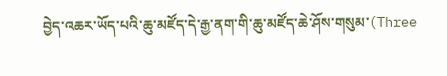བྱེད་འཆར་ཡོད་པའི་ཆུ་མཛོད་དེ་རྒྱ་ནག་གི་ཆུ་མཛོད་ཆེ་ཤོས་གསུམ་(Three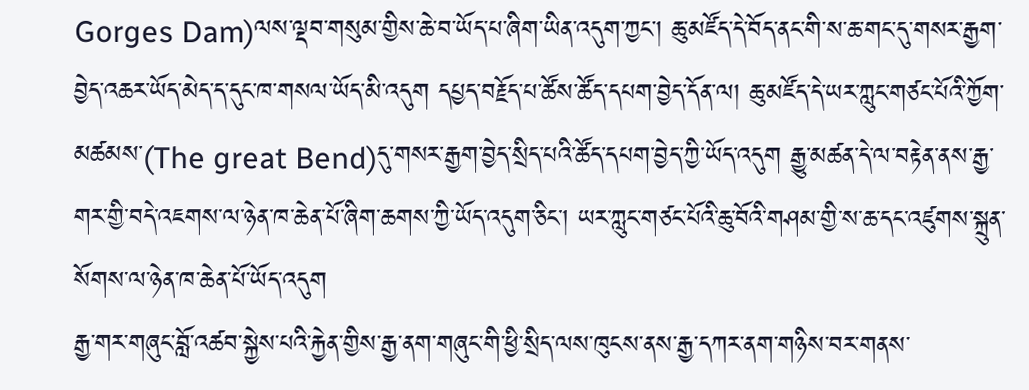Gorges Dam)ལས་ལྡབ་གསུམ་གྱིས་ཆེ་བ་ཡོད་པ་ཞིག་ཡིན་འདུག་ཀྱང་། ཆུ་མཛོད་དེ་བོད་ནང་གི་ས་ཆ་གང་དུ་གསར་རྒྱག་བྱེད་འཆར་ཡོད་མེད་ད་དུང་ཁ་གསལ་ཡོད་མི་འདུག དཔྱད་བརྗོད་པ་ཚོས་ཚོད་དཔག་བྱེད་དོན་ལ། ཆུ་མཛོད་དེ་ཡར་ཀླུང་གཙང་པོའི་ཀྱོག་མཚམས་(The great Bend)དུ་གསར་རྒྱག་བྱེད་སྲིད་པའི་ཚོད་དཔག་བྱེད་ཀྱི་ཡོད་འདུག རྒྱུ་མཚན་དེ་ལ་བརྟེན་ནས་རྒྱ་གར་གྱི་བདེ་འཇགས་ལ་ཉེན་ཁ་ཆེན་པོ་ཞིག་ཆགས་ཀྱི་ཡོད་འདུག་ཅིང་། ཡར་ཀླུང་གཙང་པོའི་ཆུ་བོའི་གཤམ་གྱི་ས་ཆ་དང་འཛུགས་སྐྲུན་སོགས་ལ་ཉེན་ཁ་ཆེན་པོ་ཡོད་འདུག
རྒྱ་གར་གཞུང་བློ་འཚབ་སྐྱེས་པའི་རྐྱེན་གྱིས་རྒྱ་ནག་གཞུང་གི་ཕྱི་སྲིད་ལས་ཁུངས་ནས་རྒྱ་དཀར་ནག་གཉིས་བར་གནས་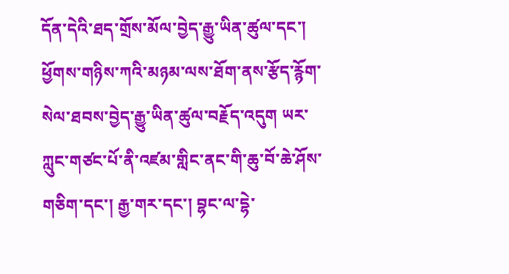དོན་དེའི་ཐད་གྲོས་མོལ་བྱེད་རྒྱུ་ཡིན་ཚུལ་དང་། ཕྱོགས་གཉིས་ཀའི་མཉམ་ལས་ཐོག་ནས་རྩོད་རྙོག་སེལ་ཐབས་བྱེད་རྒྱུ་ཡིན་ཚུལ་བརྗོད་འདུག ཡར་ཀླུང་གཙང་པོ་ནི་འཛམ་གླིང་ནང་གི་ཆུ་བོ་ཆེ་ཤོས་གཅིག་དང་། རྒྱ་གར་དང་། བྷང་ལ་དྷེ་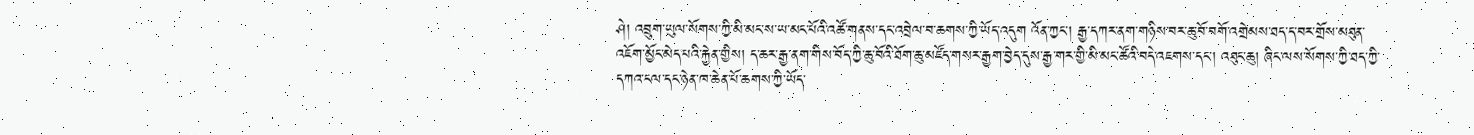ཤེ། འབྲུག་ཡུལ་སོགས་ཀྱི་མི་མང་ས་ཡ་མང་པོའི་འཚོ་གནས་དང་འབྲེལ་བ་ཆགས་ཀྱི་ཡོད་འདུག འོན་ཀྱང་། རྒྱ་དཀར་ནག་གཉིས་བར་ཆུ་བོ་བགོ་འགྲེམས་ཐད་ད་བར་གྲོས་མཐུན་འཇོག་མྱོང་མེད་པའི་རྐྱེན་གྱིས། ད་ཆར་རྒྱ་ནག་གིས་བོད་ཀྱི་ཆུ་བོའི་ཐོག་ཆུ་མཛོད་གསར་རྒྱག་བྱེད་དུས་རྒྱ་གར་གྱི་མི་མང་ཚོའི་བདེ་འཇགས་དང་། འཐུང་ཆུ། ཞིང་ལས་སོགས་ཀྱི་ཐད་ཀྱི་དཀའ་ངལ་དང་ཉེན་ཁ་ཆེན་པོ་ཆགས་ཀྱི་ཡོད་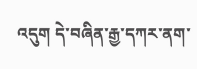འདུག དེ་བཞིན་རྒྱ་དཀར་ནག་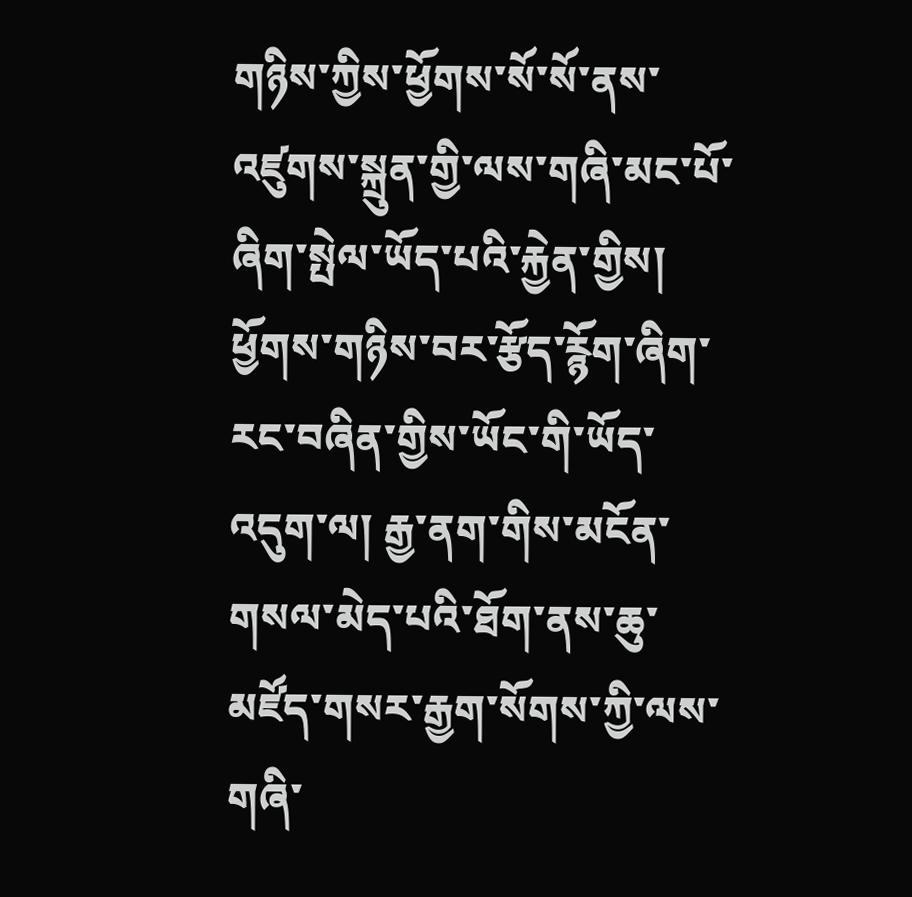གཉིས་ཀྱིས་ཕྱོགས་སོ་སོ་ནས་འཛུགས་སྐྲུན་གྱི་ལས་གཞི་མང་པོ་ཞིག་སྤེལ་ཡོད་པའི་རྐྱེན་གྱིས། ཕྱོགས་གཉིས་བར་རྩོད་རྙོག་ཞིག་རང་བཞིན་གྱིས་ཡོང་གི་ཡོད་འདུག་ལ། རྒྱ་ནག་གིས་མངོན་གསལ་མེད་པའི་ཐོག་ནས་ཆུ་མཛོད་གསར་རྒྱག་སོགས་ཀྱི་ལས་གཞི་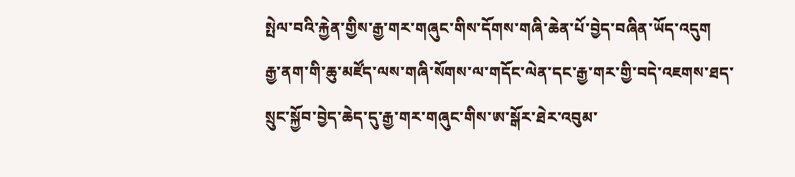སྤེལ་བའི་རྐྱེན་གྱིས་རྒྱ་གར་གཞུང་གིས་དོགས་གཞི་ཆེན་པོ་བྱེད་བཞིན་ཡོད་འདུག
རྒྱ་ནག་གི་ཆུ་མཛོད་ལས་གཞི་སོགས་ལ་གདོང་ལེན་དང་རྒྱ་གར་གྱི་བདེ་འཇགས་ཐད་སྲུང་སྐྱོབ་བྱེད་ཆེད་དུ་རྒྱ་གར་གཞུང་གིས་ཨ་སྒོར་ཐེར་འབུམ་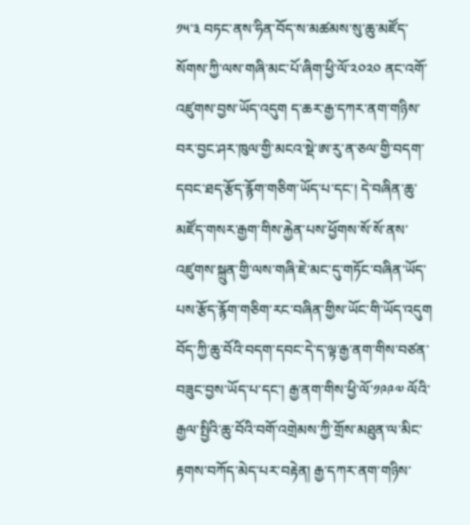༡༥་༣ བཏང་ནས་ཧིན་བོད་ས་མཚམས་སུ་ཆུ་མཛོད་སོགས་ཀྱི་ལས་གཞི་མང་པོ་ཞིག་ཕྱི་ལོ་༢༠༢༠ ནང་འགོ་འཛུགས་བྱས་ཡོད་འདུག ད་ཆར་རྒྱ་དཀར་ནག་གཉིས་བར་བྱང་ཤར་ཁུལ་གྱི་མངའ་སྡེ་ཨ་རུ་ན་ཅལ་གྱི་བདག་དབང་ཐད་རྩོད་རྙོག་གཅིག་ཡོད་པ་དང་། དེ་བཞིན་ཆུ་མཛོད་གསར་རྒྱག་གིས་རྐྱེན་པས་ཕྱོགས་སོ་སོ་ནས་འཛུགས་སྐྲུན་གྱི་ལས་གཞི་ཇེ་མང་དུ་གཏོང་བཞིན་ཡོད་པས་རྩོད་རྙོག་གཅིག་རང་བཞིན་གྱིས་ཡོང་གི་ཡོད་འདུག བོད་ཀྱི་ཆུ་བོའི་བདག་དབང་དེ་ད་ལྟ་རྒྱ་ནག་གིས་བཙན་བཟུང་བྱས་ཡོད་པ་དང་། རྒྱ་ནག་གིས་ཕྱི་ལོ་༡༩༩༧ ལོའི་རྒྱལ་སྤྱིའི་ཆུ་བོའི་བགོ་འགྲེམས་ཀྱི་གྲོས་མཐུན་ལ་མིང་རྟགས་བཀོད་མེད་པར་བརྟེན། རྒྱ་དཀར་ནག་གཉིས་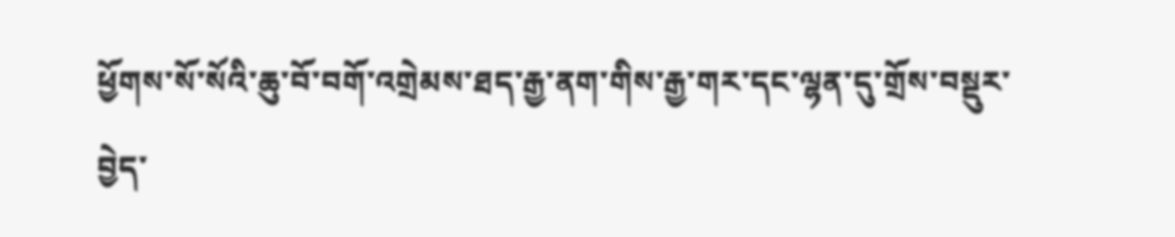ཕྱོགས་སོ་སོའི་ཆུ་བོ་བགོ་འགྲེམས་ཐད་རྒྱ་ནག་གིས་རྒྱ་གར་དང་ལྷན་དུ་གྲོས་བསྡུར་བྱེད་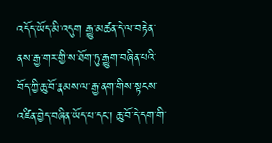འདོད་ཡོད་མི་འདུག རྒྱུ་མཚན་དེ་ལ་བརྟེན་ནས་རྒྱ་གར་གྱི་ས་ཐོག་ཏུ་རྒྱུག་བཞིན་པའི་བོད་ཀྱི་ཆུ་བོ་རྣམས་ལ་རྒྱ་ནག་གིས་སྟངས་འཛིན་བྱེད་བཞིན་ཡོད་པ་དང་། ཆུ་བོ་དེ་དག་གི་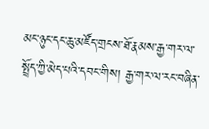མང་ཉུང་དང་ཆུ་མཛོད་གྲངས་ཐོ་རྣམས་རྒྱ་གར་ལ་སྤྲོད་ཀྱི་མེད་པའི་དབང་གིས། རྒྱ་གར་ལ་རང་བཞིན་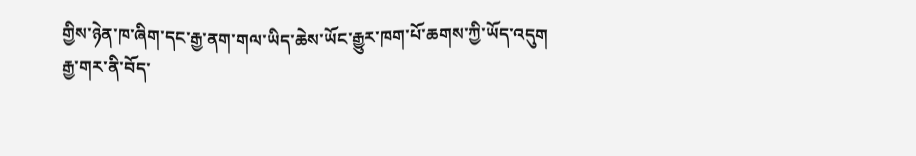གྱིས་ཉེན་ཁ་ཞིག་དང་རྒྱ་ནག་གལ་ཡིད་ཆེས་ཡོང་རྒྱུར་ཁག་པོ་ཆགས་ཀྱི་ཡོད་འདུག
རྒྱ་གར་ནི་བོད་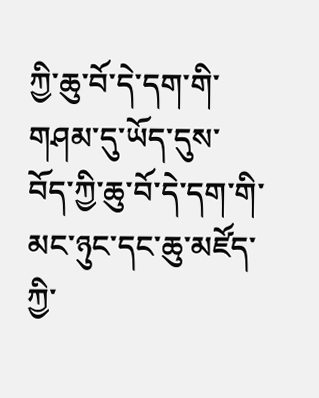ཀྱི་ཆུ་བོ་དེ་དག་གི་གཤམ་དུ་ཡོད་དུས་བོད་ཀྱི་ཆུ་བོ་དེ་དག་གི་མང་ཉུང་དང་ཆུ་མཛོད་ཀྱི་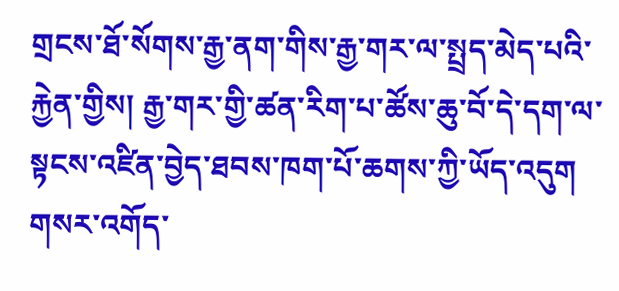གྲངས་ཐོ་སོགས་རྒྱ་ནག་གིས་རྒྱ་གར་ལ་སྤྲད་མེད་པའི་རྐྱེན་གྱིས། རྒྱ་གར་གྱི་ཚན་རིག་པ་ཚོས་ཆུ་བོ་དེ་དག་ལ་སྟངས་འཛིན་བྱེད་ཐབས་ཁག་པོ་ཆགས་ཀྱི་ཡོད་འདུག
གསར་འགོད་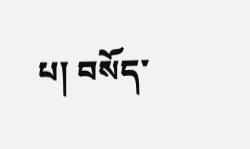པ། བསོད་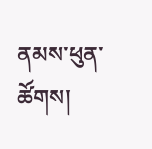ནམས་ཕུན་ཚོགས།